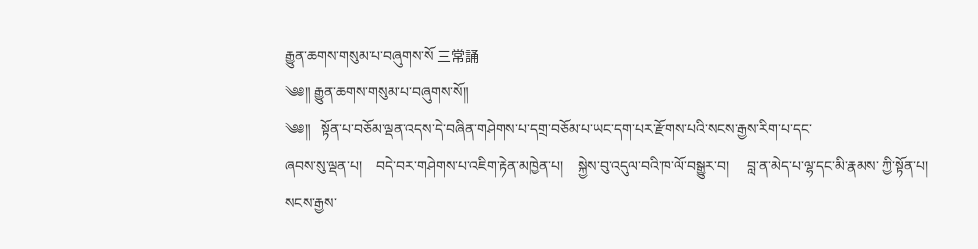རྒྱུན་ཆགས་གསུམ་པ་བཞུགས་སོ 三常誦
༄༅༎ རྒྱུན་ཆགས་གསུམ་པ་བཞུགས་སོ༎
༄༅༎   སྟོན་པ་བཅོམ་ལྡན་འདས་དེ་བཞིན་གཤེགས་པ་དགྲ་བཅོམ་པ་ཡང་དག་པར་རྫོགས་པའི་སངས་རྒྱས་རིག་པ་དང་
ཞབས་སུ་ལྡན་པ།    བདེ་བར་གཤེགས་པ་འཇིག་རྟེན་མཁྱེན་པ།    སྐྱེས་བུ་འདུལ་བའི་ཁ་ལོ་བསྒྱུར་བ།     བླ་ན་མེད་པ་ལྷ་དང་མི་རྣམས་ ཀྱི་སྟོན་པ།    སངས་རྒྱས་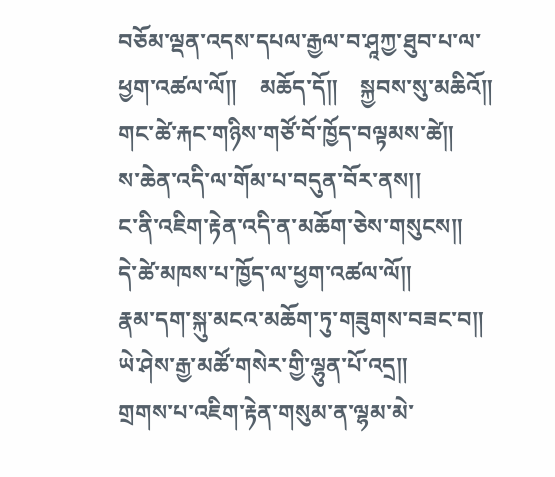བཅོམ་ལྡན་འདས་དཔལ་རྒྱལ་བ་ཤཱཀྱ་ཐུབ་པ་ལ་ཕྱག་འཚལ་ལོ༎    མཆོད་དོ༎    སྐྱབས་སུ་མཆིའོ༎
གང་ཚེ་རྐང་གཉིས་གཙོ་བོ་ཁྱོད་བལྟམས་ཚེ༎                  ས་ཆེན་འདི་ལ་གོམ་པ་བདུན་བོར་ནས།།
ང་ནི་འཇིག་རྟེན་འདི་ན་མཆོག་ཅེས་གསུངས༎                དེ་ཚེ་མཁས་པ་ཁྱོད་ལ་ཕྱག་འཚལ་ལོ༎
རྣམ་དག་སྐུ་མངའ་མཆོག་ཏུ་གཟུགས་བཟང་བ༎              ཡེ་ཤེས་རྒྱ་མཚོ་གསེར་གྱི་ལྷུན་པོ་འདྲ༎
གྲགས་པ་འཇིག་རྟེན་གསུམ་ན་ལྷམ་མེ་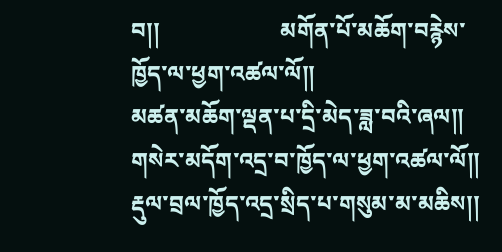བ།།                     མགོན་པོ་མཆོག་བརྙེས་ཁྱོད་ལ་ཕྱག་འཚལ་ལོ༎
མཚན་མཆོག་ལྡན་པ་དྲི་མེད་ཟླ་བའི་ཞལ༎                     གསེར་མདོག་འདྲ་བ་ཁྱོད་ལ་ཕྱག་འཚལ་ལོ༎
རྡུལ་བྲལ་ཁྱོད་འདྲ་སྲིད་པ་གསུམ་མ་མཆིས།།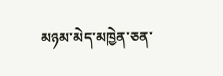མཉམ་མེད་མཁྱེན་ཅན་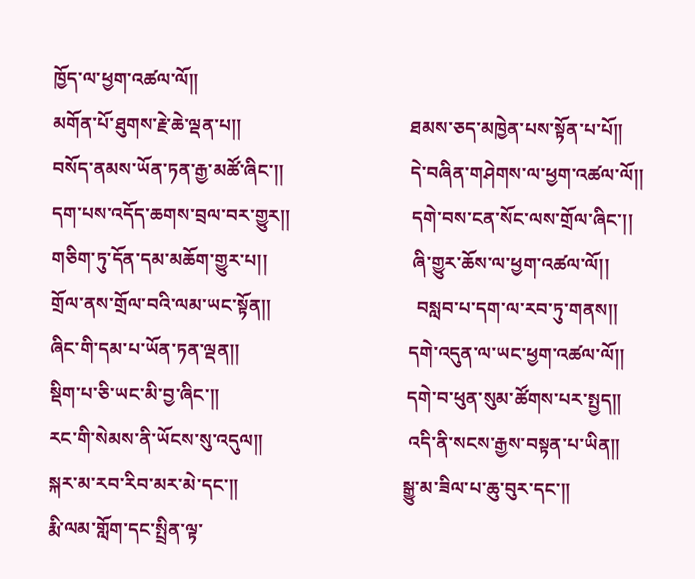ཁྱོད་ལ་ཕྱག་འཚལ་ལོ༎
མགོན་པོ་ཐུགས་རྗེ་ཆེ་ལྡན་པ།།                                    ཐམས་ཅད་མཁྱེན་པས་སྟོན་པ་པོ༎
བསོད་ནམས་ཡོན་ཏན་རྒྱ་མཚོ་ཞིང་།།                           དེ་བཞིན་གཤེགས་ལ་ཕྱག་འཚལ་ལོ།།
དག་པས་འདོད་ཆགས་བྲལ་བར་གྱུར།།                          དགེ་བས་ངན་སོང་ལས་གྲོལ་ཞིང་།།
གཅིག་ཏུ་དོན་དམ་མཆོག་གྱུར་པ།།                               ཞི་གྱུར་ཆོས་ལ་ཕྱག་འཚལ་ལོ།།
གྲོལ་ནས་གྲོལ་བའི་ལམ་ཡང་སྟོན།།                               བསླབ་པ་དག་ལ་རབ་ཏུ་གནས།།
ཞིང་གི་དམ་པ་ཡོན་ཏན་ལྡན།།                                    དགེ་འདུན་ལ་ཡང་ཕྱག་འཚལ་ལོ།།
སྡིག་པ་ཅི་ཡང་མི་བྱ་ཞིང་༎                                        དགེ་བ་ཕུན་སུམ་ཚོགས་པར་སྤྱད༎
རང་གི་སེམས་ནི་ཡོངས་སུ་འདུལ༎                               འདི་ནི་སངས་རྒྱས་བསྟན་པ་ཡིན༎
སྐར་མ་རབ་རིབ་མར་མེ་དང་༎                                   སྒྱུ་མ་ཟིལ་པ་ཆུ་བུར་དང་༎
རྨི་ལམ་གློག་དང་སྤྲིན་ལྟ་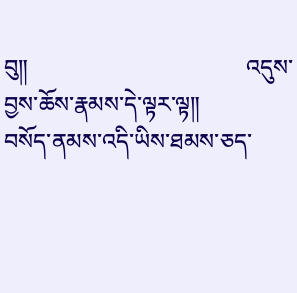བུ༎                                      འདུས་བྱས་ཆོས་རྣམས་དེ་ལྟར་ལྟ༎
བསོད་ནམས་འདི་ཡིས་ཐམས་ཅད་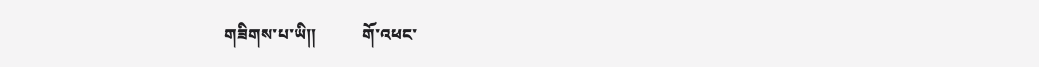གཟིགས་པ་ཡི༎           གོ་འཕང་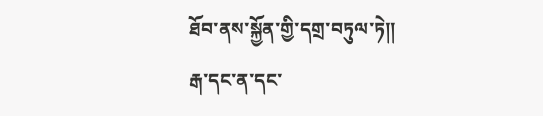ཐོབ་ནས་སྐྱོན་གྱི་དགྲ་བཏུལ་ཏེ༎
རྒ་དང་ན་དང་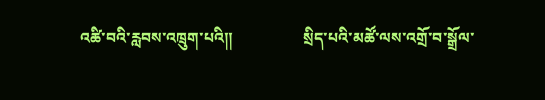འཚི་བའི་རླབས་འཁྲུག་པའི༎                  སྲིད་པའི་མཚོ་ལས་འགྲོ་བ་སྒྲོལ་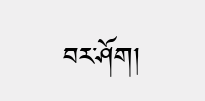བར་ཤོག།